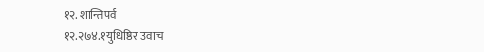१२. शान्तिपर्व
१२.२७४.१युधिष्ठिर उवाच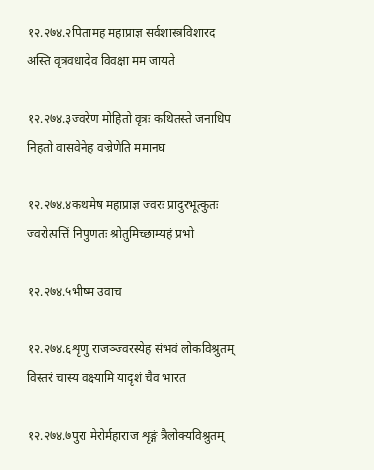१२.२७४.२पितामह महाप्राज्ञ सर्वशास्त्रविशारद
अस्ति वृत्रवधादेव विवक्षा मम जायते

१२.२७४.३ज्वरेण मोहितो वृत्रः कथितस्ते जनाधिप
निहतो वासवेनेह वज्रेणेति ममानघ

१२.२७४.४कथमेष महाप्राज्ञ ज्वरः प्रादुरभूत्कुतः
ज्वरोत्पत्तिं निपुणतः श्रोतुमिच्छाम्यहं प्रभो

१२.२७४.५भीष्म उवाच

१२.२७४.६शृणु राजञ्ज्वरस्येह संभवं लोकविश्रुतम्
विस्तरं चास्य वक्ष्यामि यादृशं चैव भारत

१२.२७४.७पुरा मेरोर्महाराज शृङ्गं त्रैलोक्यविश्रुतम्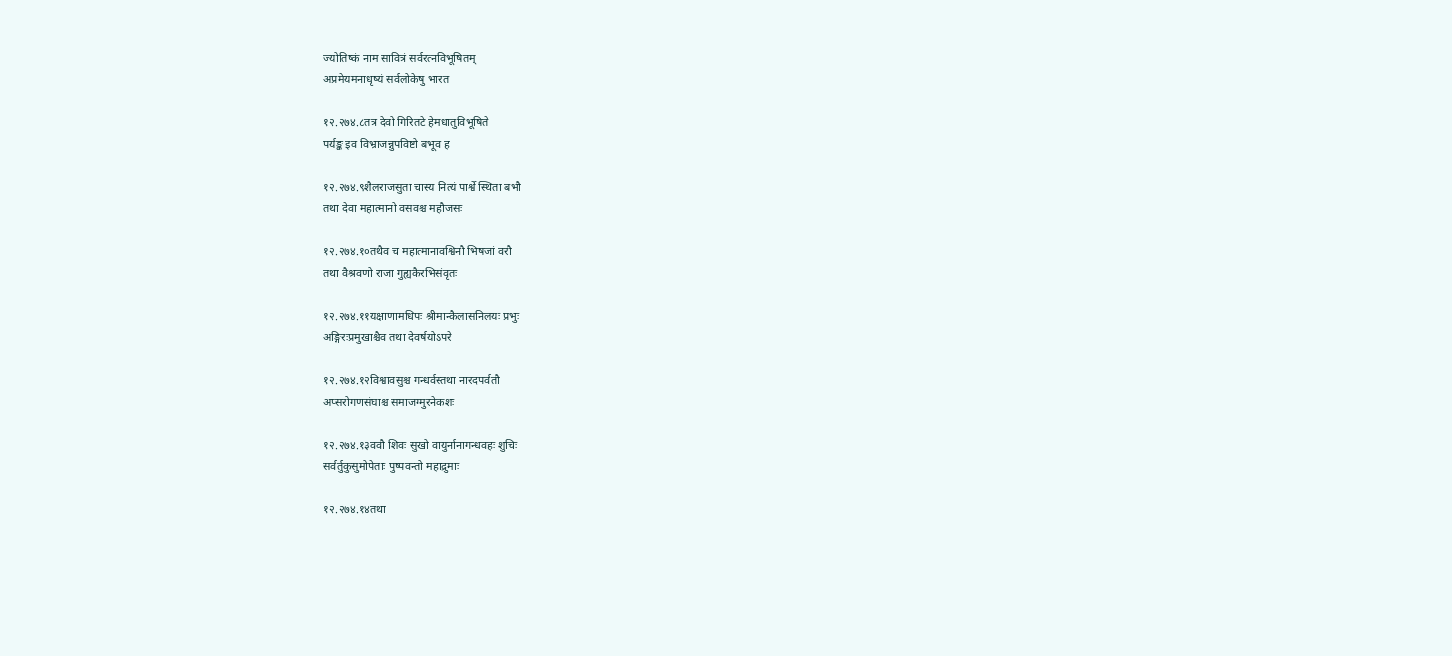ज्योतिष्कं नाम सावित्रं सर्वरत्नविभूषितम्
अप्रमेयमनाधृष्यं सर्वलोकेषु भारत

१२.२७४.८तत्र देवो गिरितटे हेमधातुविभूषिते
पर्यङ्क इव विभ्राजन्नुपविष्टो बभूव ह

१२.२७४.९शैलराजसुता चास्य नित्यं पार्श्वे स्थिता बभौ
तथा देवा महात्मानो वसवश्च महौजसः

१२.२७४.१०तथैव च महात्मानावश्विनौ भिषजां वरौ
तथा वैश्रवणो राजा गुह्यकैरभिसंवृतः

१२.२७४.११यक्षाणामधिपः श्रीमान्कैलासनिलयः प्रभुः
अङ्गिरःप्रमुखाश्चैव तथा देवर्षयोऽपरे

१२.२७४.१२विश्वावसुश्च गन्धर्वस्तथा नारदपर्वतौ
अप्सरोगणसंघाश्च समाजग्मुरनेकशः

१२.२७४.१३ववौ शिवः सुखो वायुर्नानागन्धवहः शुचिः
सर्वर्तुकुसुमोपेताः पुष्पवन्तो महाद्रुमाः

१२.२७४.१४तथा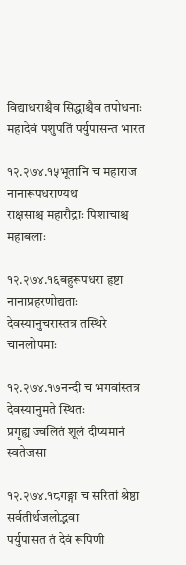विद्याधराश्चैव सिद्धाश्चैव तपोधनाः
महादेवं पशुपतिं पर्युपासन्त भारत

१२.२७४.१५भूतानि च महाराज नानारूपधराण्यथ
राक्षसाश्च महारौद्राः पिशाचाश्च महाबलाः

१२.२७४.१६बहुरूपधरा हृष्टा नानाप्रहरणोद्यताः
देवस्यानुचरास्तत्र तस्थिरे चानलोपमाः

१२.२७४.१७नन्दी च भगवांस्तत्र देवस्यानुमते स्थितः
प्रगृह्य ज्वलितं शूलं दीप्यमानं स्वतेजसा

१२.२७४.१८गङ्गा च सरितां श्रेष्ठा सर्वतीर्थजलोद्भवा
पर्युपासत तं देवं रूपिणी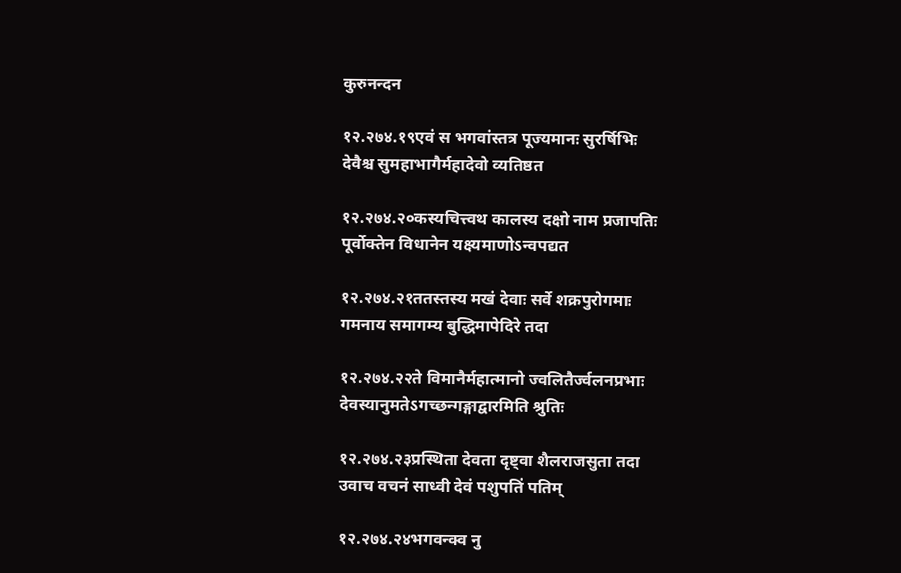कुरुनन्दन

१२.२७४.१९एवं स भगवांस्तत्र पूज्यमानः सुरर्षिभिः
देवैश्च सुमहाभागैर्महादेवो व्यतिष्ठत

१२.२७४.२०कस्यचित्त्वथ कालस्य दक्षो नाम प्रजापतिः
पूर्वोक्तेन विधानेन यक्ष्यमाणोऽन्वपद्यत

१२.२७४.२१ततस्तस्य मखं देवाः सर्वे शक्रपुरोगमाः
गमनाय समागम्य बुद्धिमापेदिरे तदा

१२.२७४.२२ते विमानैर्महात्मानो ज्वलितैर्ज्वलनप्रभाः
देवस्यानुमतेऽगच्छन्गङ्गाद्वारमिति श्रुतिः

१२.२७४.२३प्रस्थिता देवता दृष्ट्वा शैलराजसुता तदा
उवाच वचनं साध्वी देवं पशुपतिं पतिम्

१२.२७४.२४भगवन्क्व नु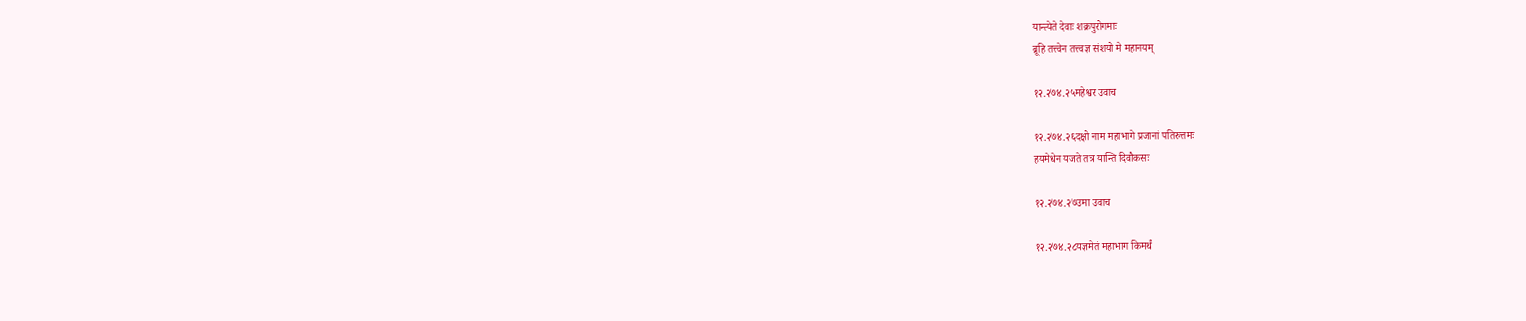यान्त्येते देवाः शक्रपुरोगमाः
ब्रूहि तत्त्वेन तत्त्वज्ञ संशयो मे महानयम्

१२.२७४.२५महेश्वर उवाच

१२.२७४.२६दक्षो नाम महाभागे प्रजानां पतिरुत्तमः
हयमेधेन यजते तत्र यान्ति दिवौकसः

१२.२७४.२७उमा उवाच

१२.२७४.२८यज्ञमेतं महाभाग किमर्थं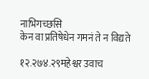नाभिगच्छसि
केन वा प्रतिषेधेन गमनं ते न विद्यते

१२.२७४.२९महेश्वर उवाच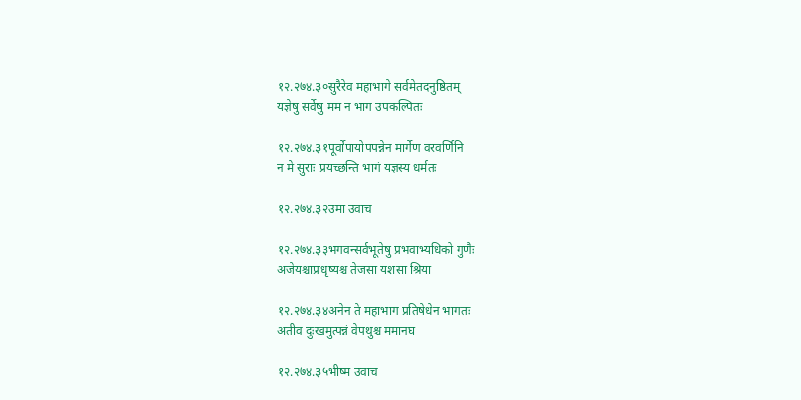१२.२७४.३०सुरैरेव महाभागे सर्वमेतदनुष्ठितम्
यज्ञेषु सर्वेषु मम न भाग उपकल्पितः

१२.२७४.३१पूर्वोपायोपपन्नेन मार्गेण वरवर्णिनि
न मे सुराः प्रयच्छन्ति भागं यज्ञस्य धर्मतः

१२.२७४.३२उमा उवाच

१२.२७४.३३भगवन्सर्वभूतेषु प्रभवाभ्यधिको गुणैः
अजेयश्चाप्रधृष्यश्च तेजसा यशसा श्रिया

१२.२७४.३४अनेन ते महाभाग प्रतिषेधेन भागतः
अतीव दुःखमुत्पन्नं वेपथुश्च ममानघ

१२.२७४.३५भीष्म उवाच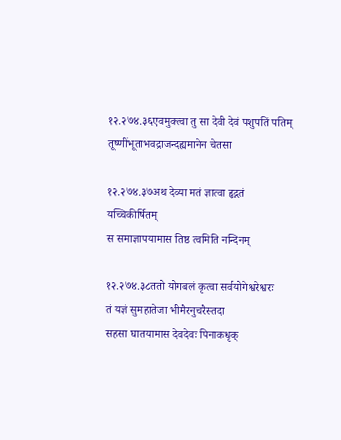१२.२७४.३६एवमुक्त्वा तु सा देवी देवं पशुपतिं पतिम्
तूष्णींभूताभवद्राजन्दह्यमानेन चेतसा

१२.२७४.३७अथ देव्या मतं ज्ञात्वा हृद्गतं यच्चिकीर्षितम्
स समाज्ञापयामास तिष्ठ त्वमिति नन्दिनम्

१२.२७४.३८ततो योगबलं कृत्वा सर्वयोगेश्वरेश्वरः
तं यज्ञं सुमहातेजा भीमैरनुचरैस्तदा
सहसा घातयामास देवदेवः पिनाकधृक्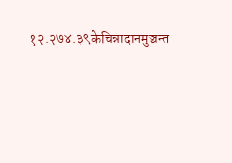१२.२७४.३९केचिन्नादानमुञ्चन्त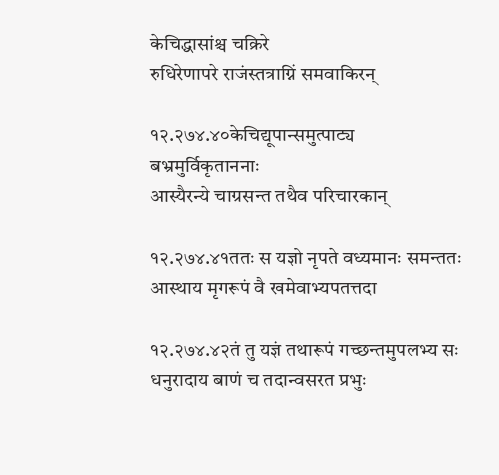केचिद्धासांश्च चक्रिरे
रुधिरेणापरे राजंस्तत्राग्निं समवाकिरन्

१२.२७४.४०केचिद्यूपान्समुत्पाट्य बभ्रमुर्विकृताननाः
आस्यैरन्ये चाग्रसन्त तथैव परिचारकान्

१२.२७४.४१ततः स यज्ञो नृपते वध्यमानः समन्ततः
आस्थाय मृगरूपं वै खमेवाभ्यपतत्तदा

१२.२७४.४२तं तु यज्ञं तथारूपं गच्छन्तमुपलभ्य सः
धनुरादाय बाणं च तदान्वसरत प्रभुः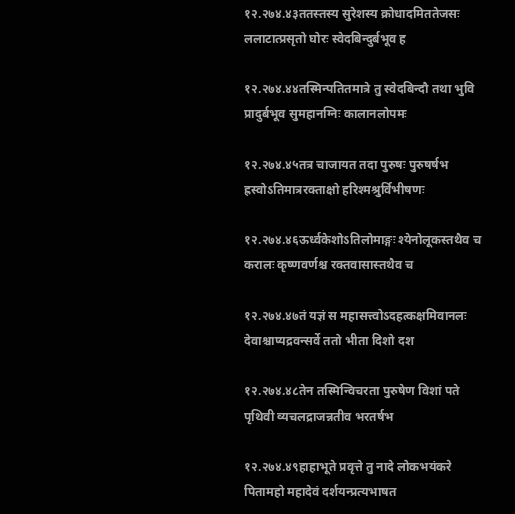१२.२७४.४३ततस्तस्य सुरेशस्य क्रोधादमिततेजसः
ललाटात्प्रसृतो घोरः स्वेदबिन्दुर्बभूव ह

१२.२७४.४४तस्मिन्पतितमात्रे तु स्वेदबिन्दौ तथा भुवि
प्रादुर्बभूव सुमहानग्निः कालानलोपमः

१२.२७४.४५तत्र चाजायत तदा पुरुषः पुरुषर्षभ
ह्रस्वोऽतिमात्ररक्ताक्षो हरिश्मश्रुर्विभीषणः

१२.२७४.४६ऊर्ध्वकेशोऽतिलोमाङ्गः श्येनोलूकस्तथैव च
करालः कृष्णवर्णश्च रक्तवासास्तथैव च

१२.२७४.४७तं यज्ञं स महासत्त्वोऽदहत्कक्षमिवानलः
देवाश्चाप्यद्रवन्सर्वे ततो भीता दिशो दश

१२.२७४.४८तेन तस्मिन्विचरता पुरुषेण विशां पते
पृथिवी व्यचलद्राजन्नतीव भरतर्षभ

१२.२७४.४९हाहाभूते प्रवृत्ते तु नादे लोकभयंकरे
पितामहो महादेवं दर्शयन्प्रत्यभाषत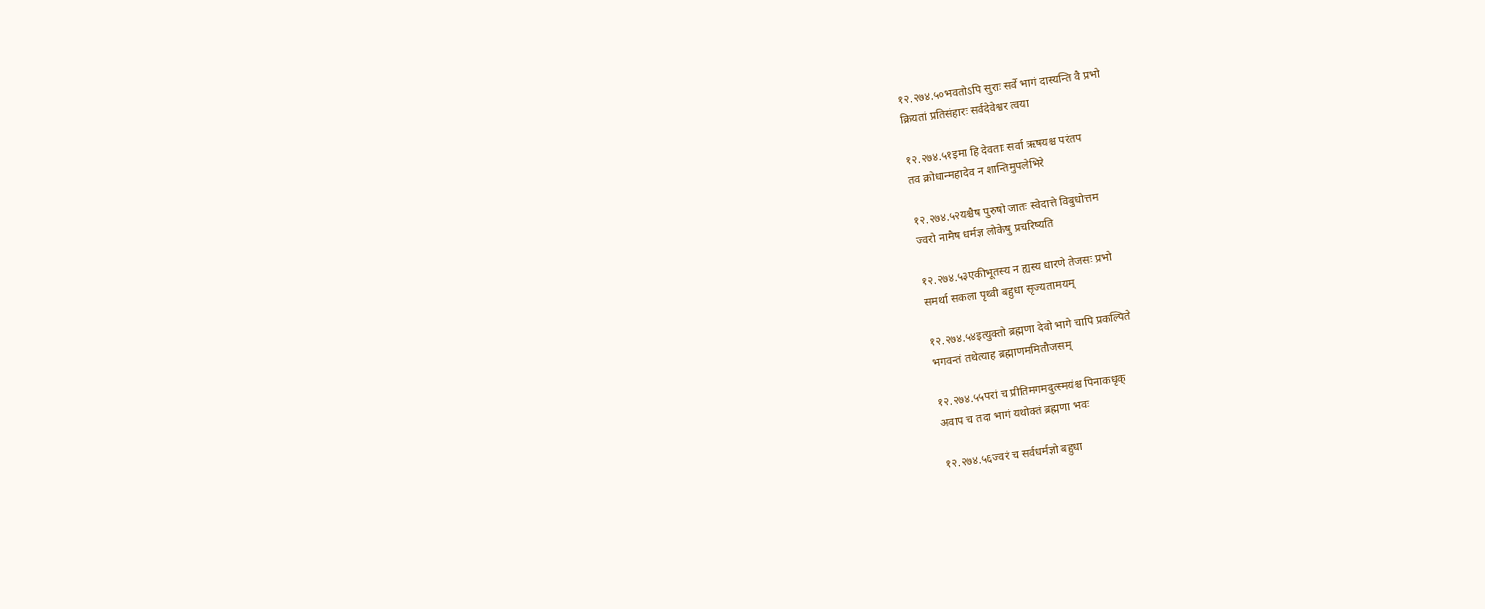१२.२७४.५०भवतोऽपि सुराः सर्वे भागं दास्यन्ति वै प्रभो
क्रियतां प्रतिसंहारः सर्वदेवेश्वर त्वया

१२.२७४.५१इमा हि देवताः सर्वा ऋषयश्च परंतप
तव क्रोधान्महादेव न शान्तिमुपलेभिरे

१२.२७४.५२यश्चैष पुरुषो जातः स्वेदात्ते विबुधोत्तम
ज्वरो नामैष धर्मज्ञ लोकेषु प्रचरिष्यति

१२.२७४.५३एकीभूतस्य न ह्यस्य धारणे तेजसः प्रभो
समर्था सकला पृथ्वी बहुधा सृज्यतामयम्

१२.२७४.५४इत्युक्तो ब्रह्मणा देवो भागे चापि प्रकल्पिते
भगवन्तं तथेत्याह ब्रह्माणममितौजसम्

१२.२७४.५५परां च प्रीतिमगमदुत्स्मयंश्च पिनाकधृक्
अवाप च तदा भागं यथोक्तं ब्रह्मणा भवः

१२.२७४.५६ज्वरं च सर्वधर्मज्ञो बहुधा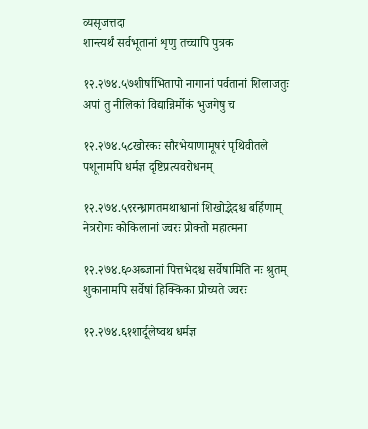व्यसृजत्तदा
शान्त्यर्थं सर्वभूतानां शृणु तच्चापि पुत्रक

१२.२७४.५७शीर्षाभितापो नागानां पर्वतानां शिलाजतुः
अपां तु नीलिकां विद्यान्निर्मोकं भुजगेषु च

१२.२७४.५८खोरकः सौरभेयाणामूषरं पृथिवीतले
पशूनामपि धर्मज्ञ दृष्टिप्रत्यवरोधनम्

१२.२७४.५९रन्ध्रागतमथाश्वानां शिखोद्भेदश्च बर्हिणाम्
नेत्ररोगः कोकिलानां ज्वरः प्रोक्तो महात्मना

१२.२७४.६०अब्जानां पित्तभेदश्च सर्वेषामिति नः श्रुतम्
शुकानामपि सर्वेषां हिक्किका प्रोच्यते ज्वरः

१२.२७४.६१शार्दूलेष्वथ धर्मज्ञ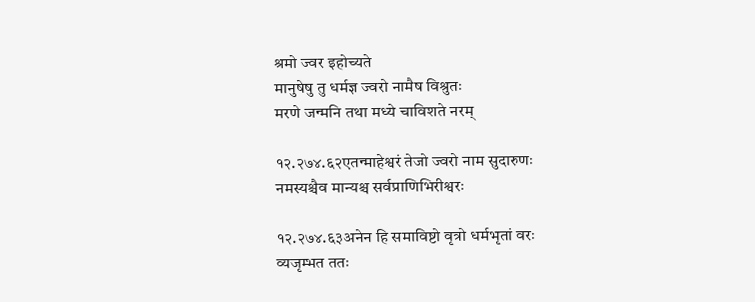श्रमो ज्वर इहोच्यते
मानुषेषु तु धर्मज्ञ ज्वरो नामैष विश्रुतः
मरणे जन्मनि तथा मध्ये चाविशते नरम्

१२.२७४.६२एतन्माहेश्वरं तेजो ज्वरो नाम सुदारुणः
नमस्यश्चैव मान्यश्च सर्वप्राणिभिरीश्वरः

१२.२७४.६३अनेन हि समाविष्टो वृत्रो धर्मभृतां वरः
व्यजृम्भत ततः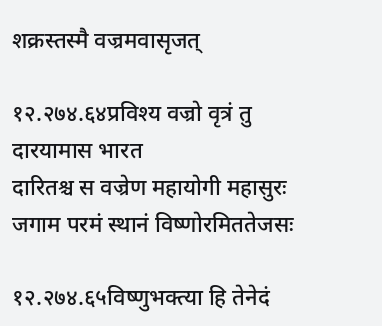शक्रस्तस्मै वज्रमवासृजत्

१२.२७४.६४प्रविश्य वज्रो वृत्रं तु दारयामास भारत
दारितश्च स वज्रेण महायोगी महासुरः
जगाम परमं स्थानं विष्णोरमिततेजसः

१२.२७४.६५विष्णुभक्त्या हि तेनेदं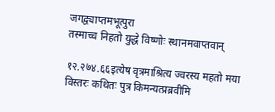जगद्व्याप्तमभूत्पुरा
तस्माच्च निहतो युद्धे विष्णोः स्थानमवाप्तवान्

१२.२७४.६६इत्येष वृत्रमाश्रित्य ज्वरस्य महतो मया
विस्तरः कथितः पुत्र किमन्यत्प्रब्रवीमि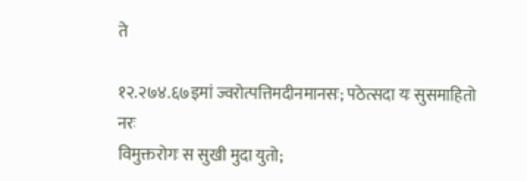ते

१२.२७४.६७इमां ज्वरोत्पत्तिमदीनमानसः; पठेत्सदा यः सुसमाहितो नरः
विमुक्तरोगः स सुखी मुदा युतो;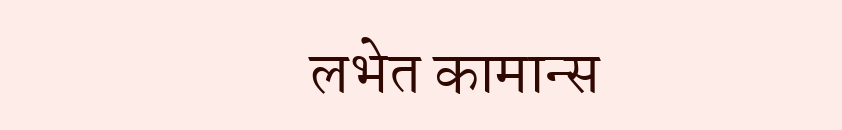लभेत कामान्स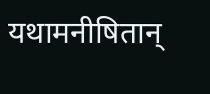यथामनीषितान्